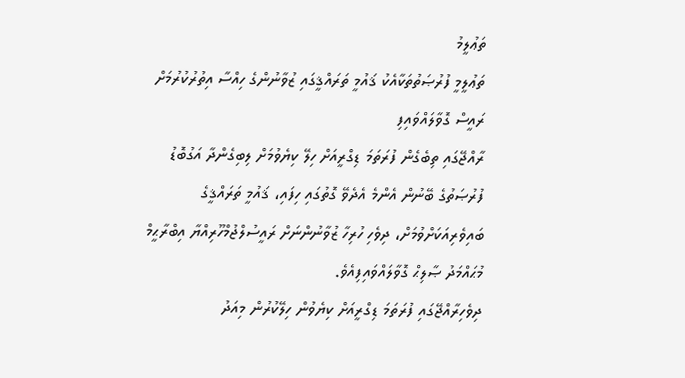ތަޢުލީމު
ތަޢުލީމީ ފުރުޞަތުތަކާއެކު ޤައުމީ ތަރައްޤީގައި ޒުވާނުންގެ ހިއްސާ އިތުރުކުރުމަށް ރައީސް ގޮވާލައްވައިފި
ރާއްޖޭގައި ތިބެގެން ފުރަތަމަ ޑިގްރީއަށް ހިލޭ ކިޔެވުމަށް ލިބިގެންދާ އަގުބޮޑު ފުރުޞަތުގެ ބޭނުން އެންމެ އެދެވޭ ގޮތުގައި ހިފައި، ޤައުމީ ތަރައްޤީގެ ބައިވެރިއަކަށްވުމަށް، ދިވެހި ހުރިހާ ޒުވާނުންނަށް ރައީސުލްޖުމްހޫރިއްޔާ އިބްރާޙީމް މުޙައްމަދު ޞާލިޙް ގޮވާލައްވައިފިއެވެ.
ދިވެހިރާއްޖޭގައި ފުރަތަމަ ޑިގްރީއަށް ކިޔެވުން ހިލޭކުރުން މިއަދު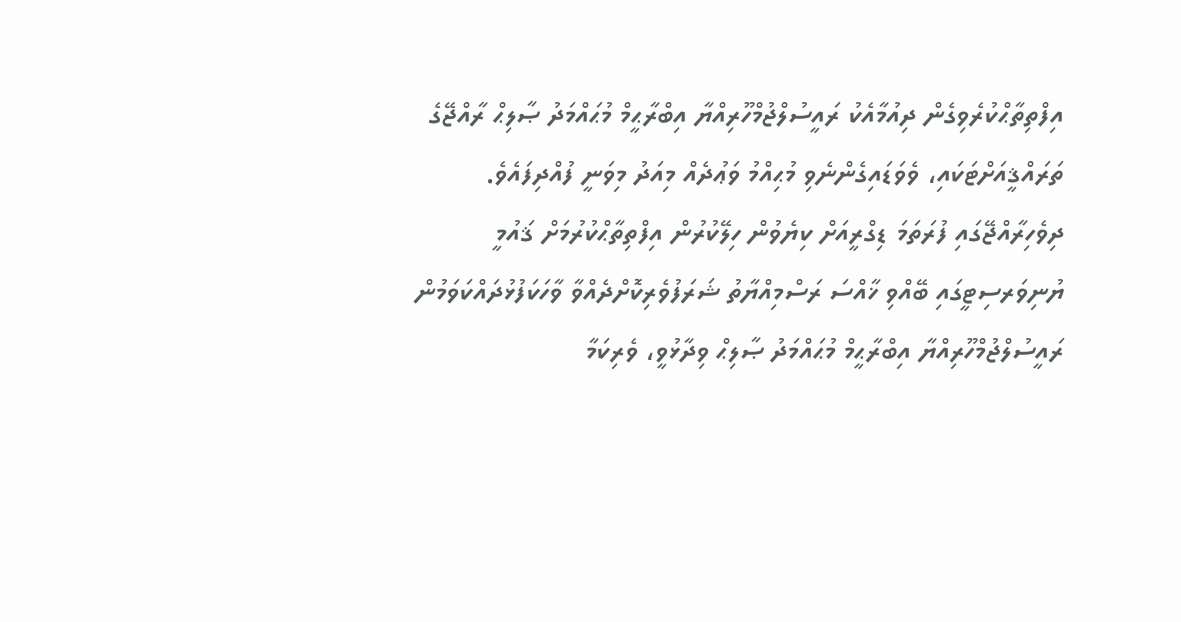އިފްތިތާޙްކުރެވިގެން ދިއުމާއެކު ރައީސުލްޖުމްހޫރިއްޔާ އިބްރާޙީމް މުޙައްމަދު ޞާލިޙް ރާއްޖޭގެ ތަރައްޤީއަށްޓަކައި، ވެވަޑައިގެންނެވި މުޙިއްމު ވަޢުދެއް މިއަދު މިވަނީ ފުއްދިފައެވެ.
ދިވެހިރާއްޖޭގައި ފުރަތަމަ ޑިގްރީއަށް ކިޔެވުން ހިލޭކުރުން އިފްތިތާޙްކުރުމަށް ޤައުމީ ޔުނިވަރސިޓީގައި ބޭއްވި ޚާއްސަ ރަސްމިއްޔާތު ޝަރަފުވެރިކޮށްދެއްވާ ވާހަކަފުޅުދައްކަވަމުން ރައީސުލްޖުމްހޫރިއްޔާ އިބްރާޙީމް މުޙައްމަދު ޞާލިޙް ވިދާޅުވީ، ވެރިކަމާ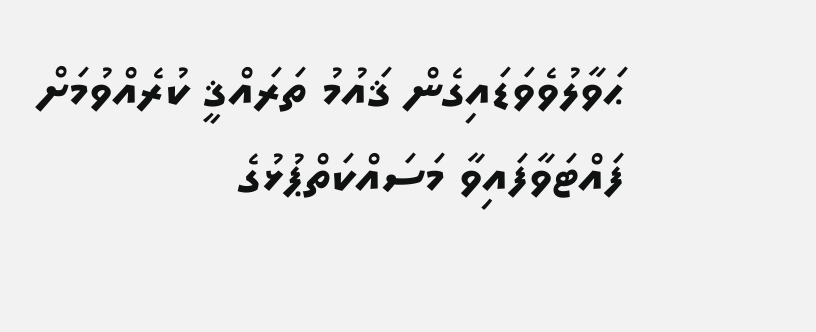ޙަވާލުވެވަޑައިގެން ޤައުމު ތަރައްޤީ ކުރެއްވުމަށް ފައްޓަވާފައިވާ މަސައްކަތްޕުޅުގެ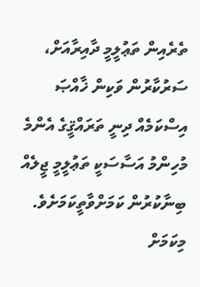ތެރެއިން ތަޢުލީމީ ދާއިރާއަށް، ސަރުކާރުން ވަކިން ޚާއްޞަ އިސްކަމެއް ދިނީ ތަރައްޤީގެ އެންމެ މުހިންމު އަސާސަކީ ތަޢުލީމީ ޖީލެއް ބިނާކުރުން ކަމަށްވާތީކަމަށެވެ.
މިކަމަށް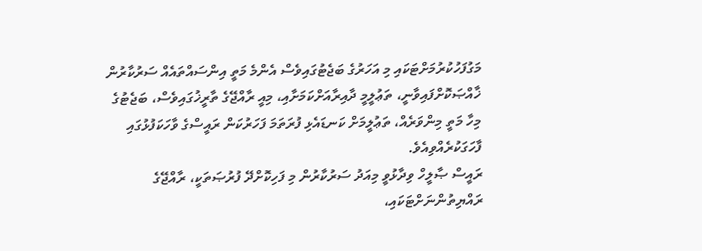މަގުފަހުކުރުމަށްޓަކައި މި އަހަރުގެ ބަޖެޓުގައިވެސް އެންމެ މަތީ އިންސައްތައެއް ސަރުކާރުން ޚާއްޞަކޮށްފައިވާނީ، ތަޢުލީމީ ދާއިރާއަށްކަމަށާއި، މިއީ ރާއްޖޭގެ ތާރީޚުގައިވެސް، ބަޖެޓުގެ މިހާ މަތީ މިންވަރެއް، ތަޢުލީމަށް ކަނޑައެޅި ފުރަތަމަ ފަހަރުކަން ރައީސްގެ ވާހަކަފުޅުގައި ފާހަގަކުރެއްވިއެވެ.
ރައީސް ޞާލީހް ވިދާޅުވީ މިއަދު ސަރުކާރުން މި ފަހިކޮށްދޭ ފުރުޞަތަކީ، ރާއްޖޭގެ ރައްޔިތުންނަށްޓަކައި،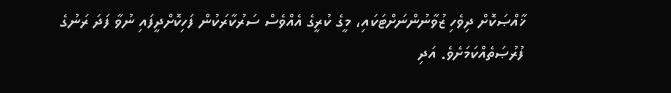ޚާއްޞަކޮށް ދިވެހި ޒުވާނުންނަށްޓަކައި، މީގެ ކުރީގެ އެއްވެސް ސަރުކާރަކުން ފަހިކޮށްދީފައި ނުވާ ފަދަ ރަނުގެ ފުރުޞަތެއްކަމަށެވެ. އަދި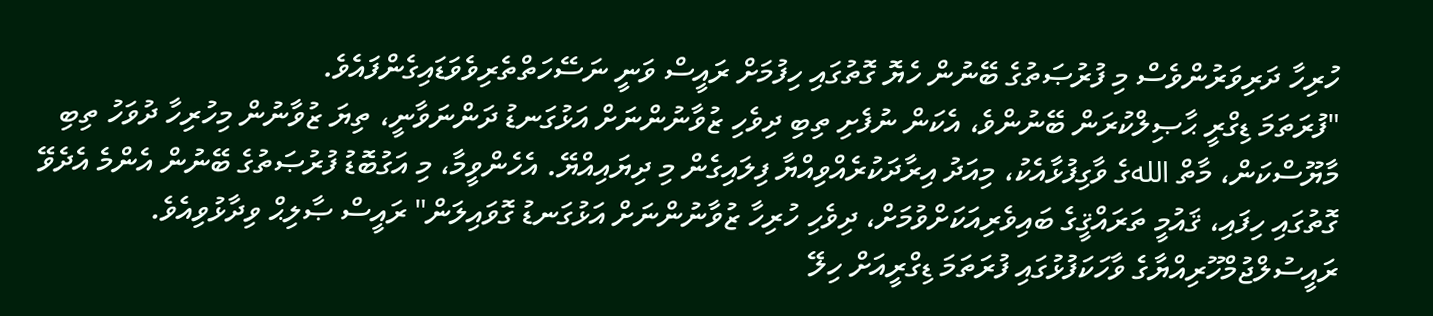ހުރިހާ ދަރިވަރުންވެސް މި ފުރުޞަތުގެ ބޭނުން ހެޔޮ ގޮތުގައި ހިފުމަށް ރައީސް ވަނީ ނަސޭހަތްތެރިވެވަޑައިގެންފައެވެ.
"ފުރަތަމަ ޑިގްރީ ޙާޞިލްކުރަން ބޭނުންވެ، އެކަން ނުފެށި ތިބި ދިވެހި ޒުވާނުންނަށް އަޅުގަނޑު ދަންނަވާނީ، ތިޔަ ޒުވާނުން މިހުރިހާ ދުވަހު ތިބި މާޔޫސްކަން، މާތް اللهގެ ވާގިފުޅާއެކު، މިއަދު އިރާދަކުރެއްވިއްޔާ ފިލައިގެން މި ދިޔައިއްޔޭ. އެހެންވީމާ، މި އަގުބޮޑު ފުރުޞަތުގެ ބޭނުން އެންމެ އެދެވޭ ގޮތުގައި ހިފައި، ޤައުމީ ތަރައްޤީގެ ބައިވެރިއަކަށްވުމަށް، ދިވެހި ހުރިހާ ޒުވާނުންނަށް އަޅުގަނޑު ގޮވައިލަން" ރައީސް ޞާލިޙް ވިދާޅުވިއެވެ.
ރައީސުލްޖުމްހޫރިއްޔާގެ ވާހަކަފުޅުގައި ފުރަތަމަ ޑިގްރީއަށް ހިލޭ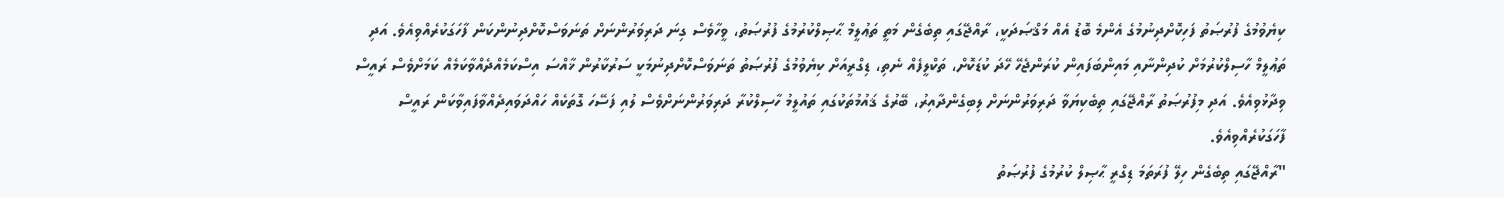ކިޔެވުމުގެ ފުރުޞަތު ފަހިކޮށްދިނުމުގެ އެންމެ ބޮޑު އެއް މަޤްޞަދަކީ، ރާއްޖޭގައި ތިބެގެން މަތީ ތަޢުލީމް ޙާޞިލްކުރުމުގެ ފުރުޞަތު، ވީހާވެސް ގިނަ ދަރިވަރުންނަށް ތަނަވަސްކޮށްދިނުންކަން ފާހަގަކުރެއްވިއެވެ. އަދި ތަޢުލީމް ހާސިލްކުރުމަށް ކުދިންނާއި މައިންބަފައިން ކުރަންޖެހޭ ހޭދަ ކުޑަކޮށް، ތަކްލީފެއް ނެތި، ޑިގްރީއަށް ކިޔެވުމުގެ ފުރުޞަތު ތަނަވަސްކޮށްދިނުމަކީ ސަރުކާރުން ޚާއްސަ އިސްކަމެއްދެއްވާކަމެއް ކަމަށްވެސް ރައީސް ވިދާޅުވިއެވެ. އަދި މިފުރުޞަތު ރާއްޖޭގައި ތިބެކިޔަވާ ދަރިވަރުންނަށް ލިބިގެންދާއިރު، ބޭރުގެ ޤައުމުތަކުގައި ތައުލީމު ހާސިލްކުރާ ދަރިވަރުންނަށްވެސް ލުއި ފަސޭހަ ގޮތަކެއް ހައްދަވައިދެއްވާފައިވާކަން ރައީސް ފާހަގަކުރެއްވިއެވެ.
"ރާއްޖޭގައި ތިބެގެން ހިލޭ ފުރަތަމަ ޑިގްރީ ޙާޞިލް ކުރުމުގެ ފުރުޞަތު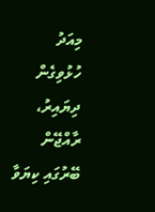މިއަދު ހުޅުވިގެން ދިޔައިރު، ރާއްޖޭން ބޭރުގައި ކިޔަވާ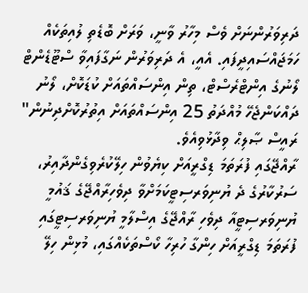ދަރިވަރުންނަށް ވެސް މިހާރު ވާނީ، ވަރަށް ބޮޑެތި ލުއިތަކެއް ހަމަޖައްސައިދީފައި. އެއީ، އެ ދަރިވަރުން ނަގާފައިވާ ސްޓޫޑެންޓް ލޯނުގެ އިންޓްރެސްޓް، ތިން އިންސައްތައަށް ކުޑަކޮށް، ލޯނު ދައްކަންޖެހޭ މުއްދަތު 25 އިންސައްތައަށް އިތުރުކޮށްދިނުން" ރައީސް ޞާލިޙް ވިދާޅުވިއެވެ.
ރާއްޖޭގައި ފުރަތަމަ ޑިގްރީއަށް ކިޔެވުން ހިލޭކުރެވިގެންދާއިރު، ސަރުކާރުގެ ދެ ޔުނިވަރސިޓީކަމަށްވާ ދިވެހިރާއްޖޭގެ ޤައުމީ ޔުނިވަރސިޓީއާ ދިވެހި ރާއްޖޭގެ އިސްލާމީ ޔުނިވަރސިޓީގައި ފުރަތަމަ ޑިގްރީއަށް ހިންގާ ހުރިހާ ކޯސްތަކެއްގައި، މުޅިން ހިލޭ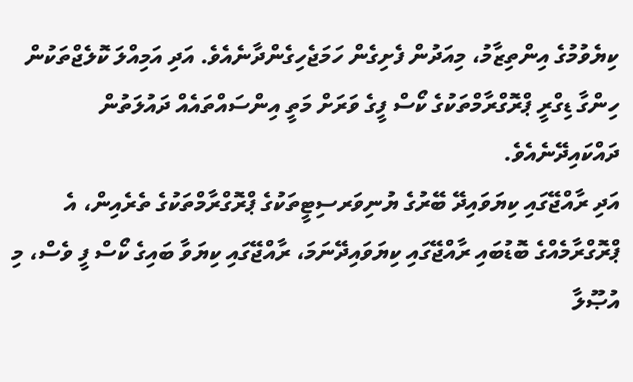ކިޔެވުމުގެ އިންތިޒާމު، މިއަދުން ފެށިގެން ހަމަޖެހިގެންދާނެއެވެ. އަދި އަމިއްލަ ކޮލެޖްތަކުން ހިންގާ ޑިގްރީ ޕްރޮގްރާމްތަކުގެ ކޯސް ފީގެ ވަރަށް މަތީ އިންސައްތައެއް ދައުލަތުން ދައްކައިދޭނެއެވެ.
އަދި ރާއްޖޭގައި ކިޔަވައިދޭ ބޭރުގެ ޔުނިވަރސިޓީތަކުގެ ޕްރޮގްރާމްތަކުގެ ތެރެއިން، އެ ޕްރޮގްރާމެއްގެ ބޮޑުބައި ރާއްޖޭގައި ކިޔަވައިދޭނަމަ، ރާއްޖޭގައި ކިޔަވާ ބައިގެ ކޯސް ފީ ވެސް، މި އުޞޫލާ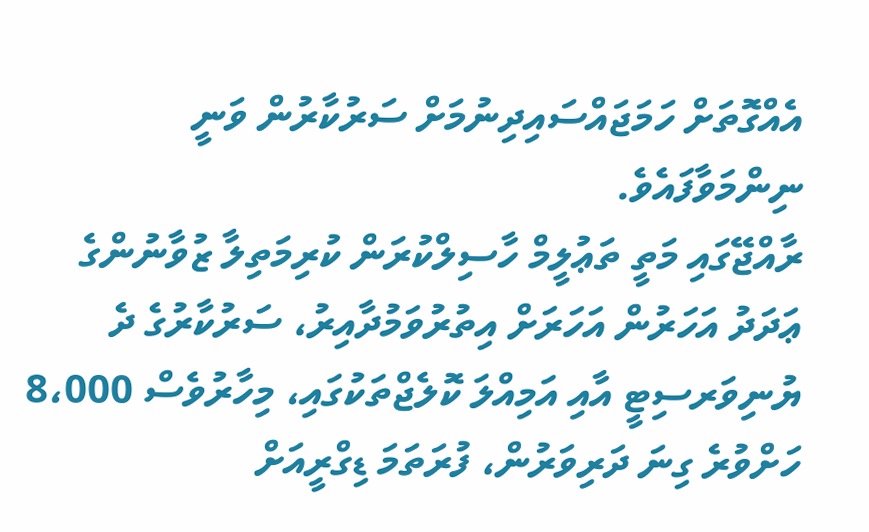އެއްގޮތަށް ހަމަޖައްސައިދިނުމަށް ސަރުކާރުން ވަނީ ނިންމަވާފައެވެ.
ރާއްޖޭގައި މަތީ ތަޢުލީމް ހާސިލްކުރަން ކުރިމަތިލާ ޒުވާނުންގެ ޢަދަދު އަހަރުން އަހަރަށް އިތުރުވަމުދާއިރު، ސަރުކާރުގެ ދެ ޔުނިވަރސިޓީ އާއި އަމިއްލަ ކޮލެޖްތަކުގައި، މިހާރުވެސް 8،000 ހަށްވުރެ ގިނަ ދަރިވަރުން، ފުރަތަމަ ޑިގްރީއަށް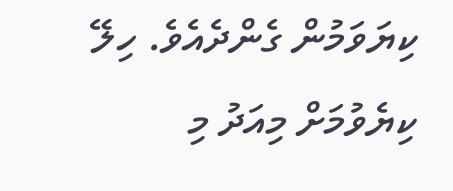ކިޔަވަމުން ގެންދެއެވެ. ހިލޭ ކިޔެވުމަށް މިއަދު މި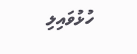ހުޅުވައިލި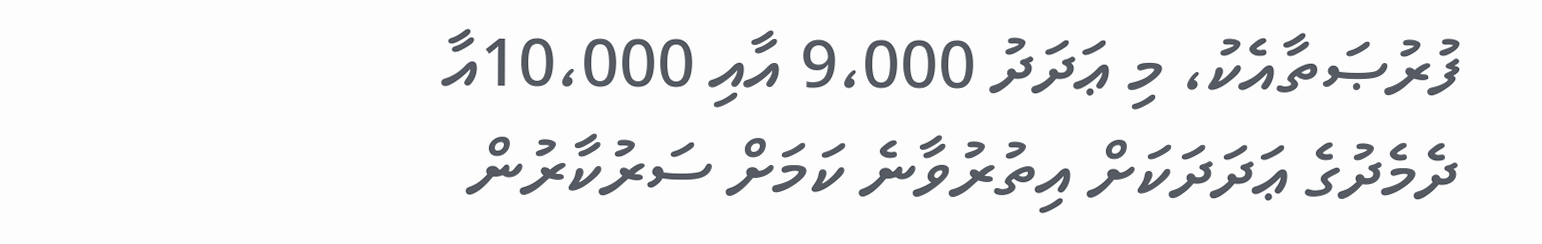ފުރުޞަތާއެކު، މި ޢަދަދު 9،000 އާއި 10،000އާ ދެމެދުގެ ޢަދަދަކަށް އިތުރުވާނެ ކަމަށް ސަރުކާރުން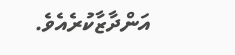އަންދާޒާކުރެއެވެ.